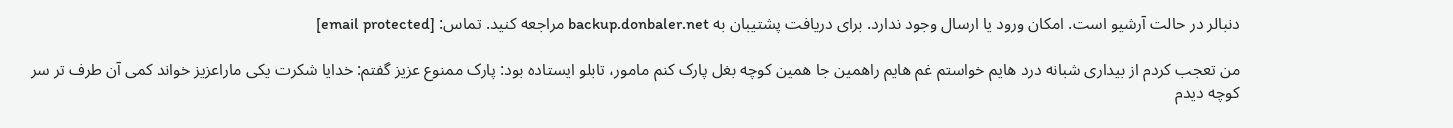دنبالر در حالت آرشیو است. امکان ورود یا ارسال وجود ندارد. برای دریافت پشتیبان به backup.donbaler.net مراجعه کنید. تماس: [email protected]

من تعجب کردم از بیداری شبانه درد هایم خواستم غم هایم راهمین جا همین کوچه بغل پارک کنم مامور، تابلو ایستاده بود: پارک ممنوع عزیز گفتم: خدایا شکرت یکی ماراعزیز خواند کمی آن طرف تر سر کوچه دیدم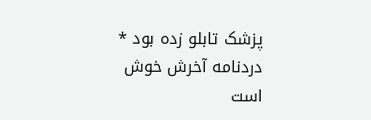پزشک تابلو زده بود * دردنامه آخرش خوش است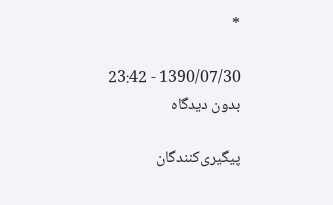*

1390/07/30 - 23:42
بدون دیدگاه

پیگیری‌کنندگان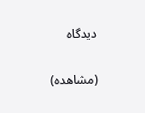دیدگاه

(مشاهده)